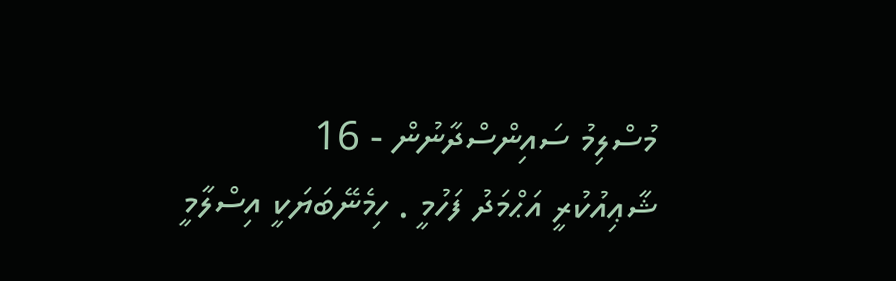މުސްލިމު ސައިންސްދާނުން - 16
ޝާޢިއުކުރީ އަޙްމަދު ފަހުމީ . ހިމެނޭބަޔަކީ އިސްލާމީ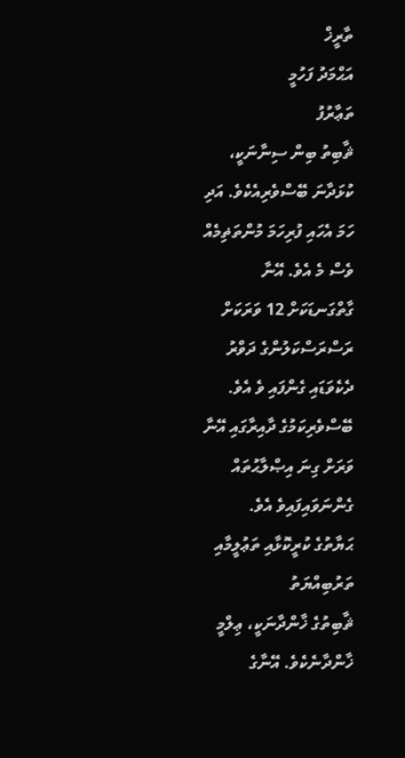ތާރީޚް
އަޙްމަދު ފަހުމީ
ތަޢާރުފު
ޘާބިތު ބިން ސިނާނަކީ، ކުޅަދާނަ ބޭސްވެރިއެކެވެ. އަދި ހަމަ އެހައި ފުރިހަމަ މުންތަޡިމެއް ވެސް މެ އެވެ. އޭނާ ގާތްގަނޑަކަށް 12 ވަރަކަށް ރަސްރަސްކަލުންގެ ދަވްރު ދެކެވަޑައި ގެންފައި ވެ އެވެ. ބޭސްވެރިކަމުގެ ދާއިރާގައި އޭނާ ވަރަށް ގިނަ އިޞްލާޙުތައް ގެންނަވައިފައިވެ އެވެ.
ޙަޔާތުގެ ކުރީކޮޅާއި ތަޢުލީމާއި ތަރުބިއްޔަތު
ޘާބިތުގެ ޚާންދާނަކީ، ޢިލްމީ ޚާންދާނެކެވެ. އޭނާގެ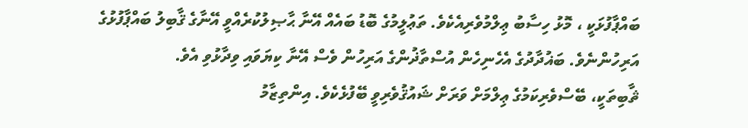ބައްޕާފުޅަކީ ، މޮޅު ހިސާބު ޢިލްމުވެރިއެކެވެ. ތަޢުލީމުގެ ބޮޑު ބައެއް އޭނާ ޙާޞިލުކުރެއްވީ އޭނާގެ ޤާބިލު ބައްޕާފުޅުގެ އަރިހުންނެވެ. ބަޣުދާދުގެ އެހެނިހެން އުސްތާޛުންގެ އަރިހުން ވެސް އޭނާ ކިޔަވައި ވިދާޅުވި އެވެ.
ޘާބިތަކީ، ބޭސްވެރިކަމުގެ ޢިލްމަށް ވަރަށް ޝައުޤުވެރިވީ ބޭފުޅެކެވެ. އިންތިޒާމު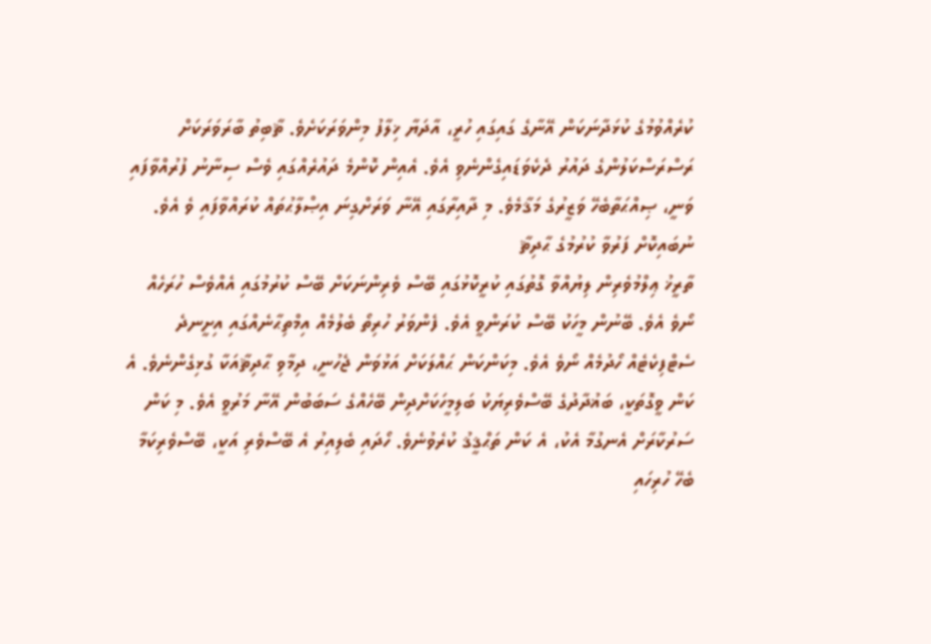ކުރެއްވުމުގެ ކުޅަދާނަކަން އޭނާގެ ގައިގައި ހުރީ، އާދަޔާ ޚިލާފު މިންވަރަކަށެވެ. ޘާބިތު ބާރަވަރަކަށް ރަސްރަސްކަލުންގެ ދައުރު ދެކެވަޑައިގެންނެވި އެވެ. އެއިން ކޮންމެ ދައުރެއްގައި ވެސް ސިނާނު ފުރުއްވާފައި ވަނީ، ޞިއްޙަތާބެހޭ ވަޒީރުގެ މަޤާމެވެ. މި ދާއިރާގައި އޭނާ ވަރަށްގިނަ އިޞްލާޙުތައް ކުރައްވާފައި ވެ އެވެ.
ނުބައިކޮށް ފަރުވާ ކުރުމުގެ ޙާދިޘާ
ތާރީޚު ޢިލްމުވެރިން ލިޔުއްވާ ގޮތުގައި ކުރީކޮޅުގައި ބޭސް ވެރިންނަކަށް ބޭސް ކުރުމުގައި އެއްވެސް ހުރަހެއް ނޯވެ އެވެ. ބޭނުން މީހަކު ބޭސް ކުރަންވީ އެވެ. ފެންވަރު ހުރިތޯ ބެލުމެއް އިމްތިޙާނެއްގައި އިށީނދެ ސެޓްފިކެޓެއް ހޯދުމެއް ނޯވެ އެވެ. މިކަންކަން ޙައްލަކަށް އަޅުވަން ޖެހުނީ، ދިމާވި ޙާދިޘާއަކާ ގުޅިގެންނެވެ. އެ ކަން ވީގޮތަކީ، ބަޣުދާދުގެ ބޭސްވެރިޔަކު ބަލިމީހަކަށްދިން ބޭހެއްގެ ސަބަބުން އޭނާ މަރުވީ އެވެ. މި ކަން ސަރުކާރަށް އެނގުމާ އެކު، އެ ކަން ތަޙްޤީޤު ކުރެވުނެވެ. ހޯދައި ބެލިއިރު އެ ބޭސްވެރި އަކީ، ބޭސްވެރިކަމާ ބެހޭ ހުރިހައި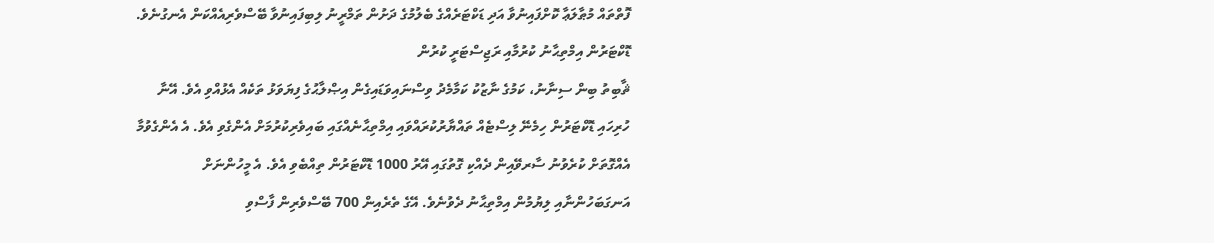ފޮތްތައް މުޠާލަޢާ ކޮށްފައިނުވާ އަދި ޑަކްޓަރެއްގެ ބެލުމުގެ ދަށުން ތަމްރީނު ލިބިފައިނުވާ ބޭސްވެރިއެއްކަން އެނގުނެވެ.
ޑޮކްޓަރުން އިމްތިޙާނު ކުރުމާއި ރަޖިސްޓަރީ ކުރުން
ޘާބިތު ބިން ސިނާނު، ކަމުގެ ނާޒުކު ކަމާމެދު ވިސްނައިވަޑައިގެން އިޞްލާޙުގެ ފިޔަވަޅު ތަކެއް އެޅުއްވި އެވެ. އޭނާ ހުރިހައި ޑޮކްޓަރުން ހިމެނޭ ލިސްޓެއް ތައްޔާރުކުރައްވައި އިމްތިޙާނެއްގައި ބައިވެރިކުރުމަށް އެންގެވި އެވެ. އެ އެންގެވުމާ އެއްގޮތަށް ކުރެވުނު ސާރވޭއިން ދެއްކި ގޮތުގައި އޭރު 1000 ޑޮކްޓަރުން ތިއްބެވި އެވެ. އެ މީހުންނަށް އަނގަބަހުންނާއި ލިޔުމުން އިމްތިޙާނު ދެވުނެވެ. އޭގެ ތެރެއިން 700 ބޭސްވެރިން ފާސްވި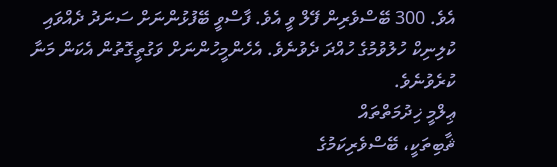އެވެ. 300 ބޭސްވެރިން ފޭލް ވީ އެވެ. ފާސްވީ ބޭފުޅުންނަށް ސަނަދު ދެއްވައި ކުލިނިކް ހުލުވުމުގެ ހުއްދަ ދެވުނެވެ. އެހެންމީހުންނަށް ވަގުތީގޮތުން އެކަން މަނާ ކުރެވުނެވެ.
ޢިލްމީ ޚިދުމަތްތައް
ޘާބިތަކީ، ބޭސްވެރިކަމުގެ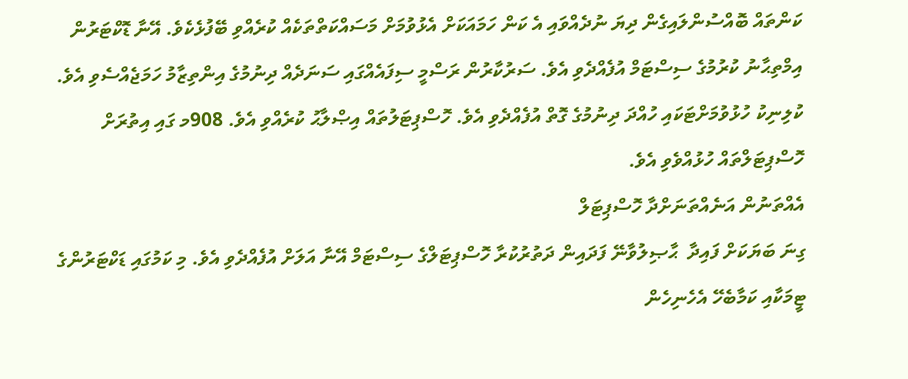ކަންތައް ބޮއްސުންލައިގެން ދިޔަ ނުދެއްވައި އެ ކަން ހަމައަކަށް އެޅުވުމަށް މަސައްކަތްތަކެއް ކުރެއްވި ބޭފުޅެކެވެ. އޭނާ ޑޮކްޓަރުން އިމްތިޙާނު ކުރުމުގެ ސިސްޓަމް އުފެއްދެވި އެވެ. ސަރުކާރުން ރަސްމީ ސިފައެއްގައި ސަނަދެއް ދިނުމުގެ އިންތިޒާމު ހަމަޖެއްސެވި އެވެ. ކުލިނިކު ހުޅުވުމަށްޓަކައި ހުއްދަ ދިނުމުގެ ގޮތް އުފެއްދެވި އެވެ. ހޮސްޕިޓަލުތައް އިޞްލާޙު ކުރެއްވި އެވެ. 908މ ގައި އިތުރަށް ހޮސްޕިޓަލްތައް ހުޅުއްވެވި އެވެ.
އެއްތަނުން އަނެއްތަނަށްދާ ހޮސްޕިޓަލް
ގިނަ ބަޔަކަށް ފައިދާ  ޙާޞިލުވާނޭ ފަދައިން ދަތުރުކުރާ ހޮސްޕިޓަލްގެ ސިސްޓަމް އޭނާ އަލަށް އުފެއްދެވި އެވެ. މި ކަމުގައި ޑަކްޓަރުންގެ ޓީމަކާއި ކަމާބެހޭ އެހެނިހެން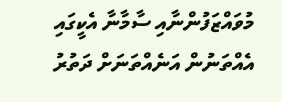މުވައްޒަފުންނާއި ސާމާނާ އެކީގައި އެއްތަނުން އަނެއްތަނަށް ދަތުރު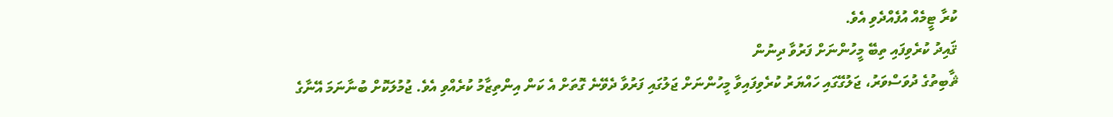ކުރާ ޓީމެއް އުފެއްދެވި އެވެ.
ޤައިދު ކުރެވިފައި ތިބޭ މީހުންނަށް ފަރުވާ ދިނުން
ޘާބިތުގެ ދުވަސްވަރު، ޖަލުގޭގައި ހައްޔަރު ކުރެވިފައިވާ މީހުންނަށް ޖަލުގައި ފަރުވާ ދެވޭނެ ގޮތަށް އެ ކަން އިންތިޒާމު ކުރެއްވި އެވެ. ޖުމުލަކޮށް ބުނާނަމަ އޭނާގެ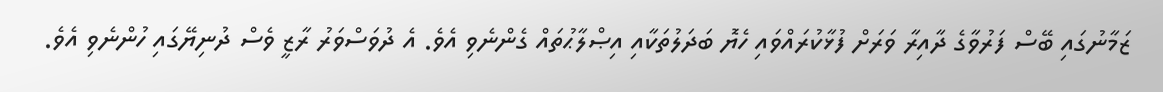ޒަމާނުގައި ބޭސް ފަރުވާގެ ދާއިރާ ވަރަށް ފުޅާކުރައްވައި ހެޔޮ ބަދަލުތަކާއި އިޞްލާޙުތައް ގެންނެވި އެވެ. އެ ދުވަސްވަރު ރާޒީ ވެސް ދުނިޔޭގައި ހުންނެވި އެވެ.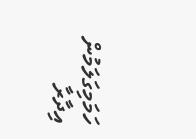ހަމަމިގަލަމުން
އިދާރާ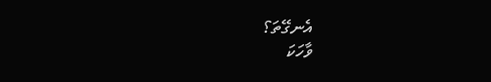އެނގޭތަ؟
ވާހަކަ